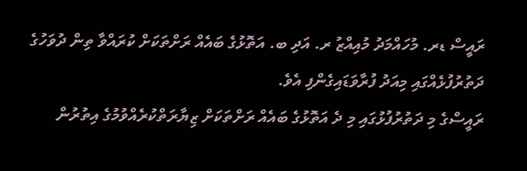ރައީސް ޑރ. މުހައްމަދު މުއިއްޒު ރ. އަދި ބ. އަތޮޅުގެ ބައެއް ރަށްތަކަށް ކުރައްވާ ތިން ދުވަހުގެ ދަތުރުފުޅެއްގައި މިއަދު ފުރާވަޑައިގެންފި އެވެ.
ރައީސްގެ މި ދަތުރުފުޅުގައި މި ދެ އަތޮޅުގެ ބައެއް ރަށްތަކަށް ޒިޔާރަތްކުރެއްވުމުގެ އިތުރުން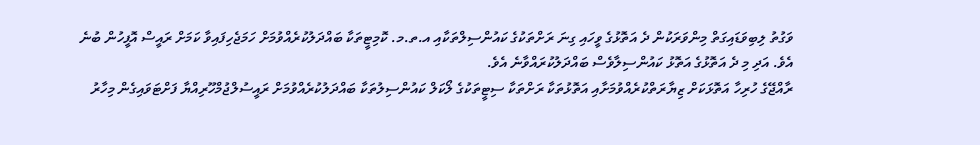ވަގުތު ލިބިވަޑައިގަތް މިންވަރަކުން ދެ އަތޮޅުގެ ވީހައި ގިނަ ރަށްތަކުގެ ކައުންސިލްތަކާއި އ.ތ.މ. ކޮމިޓީތަކާ ބައްދަލުކުރެއްވުމަށް ހަމަޖެހިފައިވާ ކަމަށް ރައީސް އޮފީހުން ބުނެ އެވެ. އަދި މި ދެ އަތޮޅުގެ އަތޮޅު ކައުންސިލާވެސް ބައްދަލުކުރައްވާނެ އެވެ.
ރާއްޖޭގެ ހުރިހާ އަތޮޅަކަށް ޒިޔާރަތްކުރެއްވުމަށާއި އަތޮޅުތަކާ ރަށްތަކާ ސިޓީތަކުގެ ލޯކަލް ކައުންސިލުތަކާ ބައްދަލުކުރެއްވުމަށް ރައީސުލްޖުމްހޫރިއްޔާ ފަށްޓަވައިގެން މިހާރު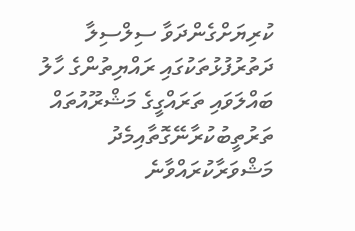ކުރިޔަށްގެންދަވާ ސިލްސިލާ ދަތުރުފުޅުތަކުގައި ރައްޔިތުންގެ ހާލު ބައްލަވައި ތަރައްގީގެ މަޝްރޫއުތައް ތަރުތީބުކުރާނޭގޮތާއިމެދު މަޝްވަރާކުރައްވާނެ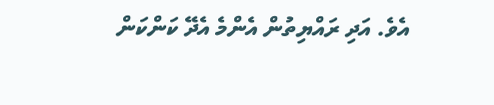އެވެ. އަދި ރައްޔިތުން އެންމެ އެދޭ ކަންކަން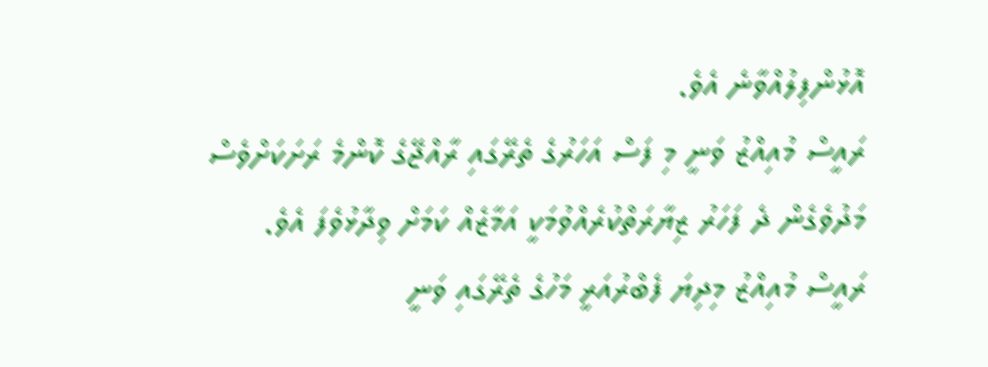އޮޅުންފިލުއްވާނެ އެވެ.
ރައީސް މުއިއްޒު ވަނީ މި ފަސް އަހަރުގެ ތެރޭގައި ރާއްޖޭގެ ކޮންމެ ރަށަކަށްވެސް މަދުވެގެން ދެ ފަހަރު ޒިޔާރަތްކުރެއްވުމަކީ އަމާޒެއް ކަމަށް ވިދާޅުވެފަ އެވެ.
ރައީސް މުއިއްޒު މިދިޔަ ފެބްރުއަރީ މަހުގެ ތެރޭގައި ވަނީ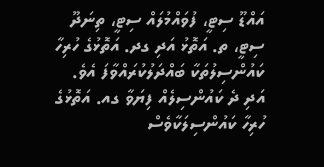އައްޑޫ ސިޓީ، ފުވައްމުލައް ސިޓީ، ތިނަދޫ ސިޓީ، ތ. އަތޮޅު އަދި ގދ. އަތޮޅުގެ ހުރިހާ ކައުންސިލުތަކާ ބައްދަލުކުރައްވާފަ އެވެ. އަދި ދެ ކައުންސިލެއް ފިޔަވާ ގއ. އަތޮޅުގެ ހުރިހާ ކައުންސިލަކާވެސް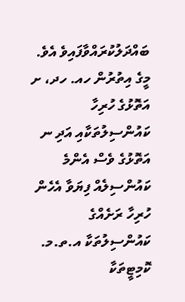ބައްދަލުކުރައްވާފައިވެ އެވެ.
މީގެ އިތުރުން ހއ. ހދ، ށ އަތޮޅުގެ ހުރިހާ ކައުންސިލުތަކާއި އަދި ނ އަތޮޅުގެ ވެސް އެންމެ ކައުންސިލެއް ފިޔަވާ އެހެން ހުރިހާ ރަށެއްގެ ކައުންސިލުތަކާ އ.ތ.މ. ކޮމިޓީތަކާ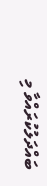ބައްދަލުކުރައްވާ މި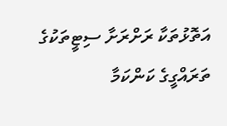އަތޮޅުތަކާ ރަށްރަށާ ސިޓީތަކުގެ ތަރައްގީގެ ކަންކަމާ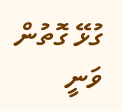ގުޅޭ ގޮތުން ވަނީ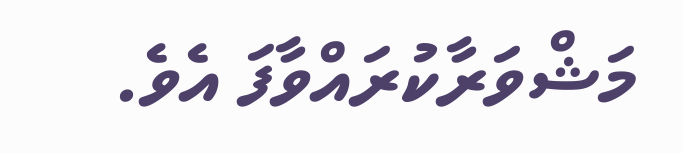މަޝްވަރާކުރައްވާފަ އެވެ.